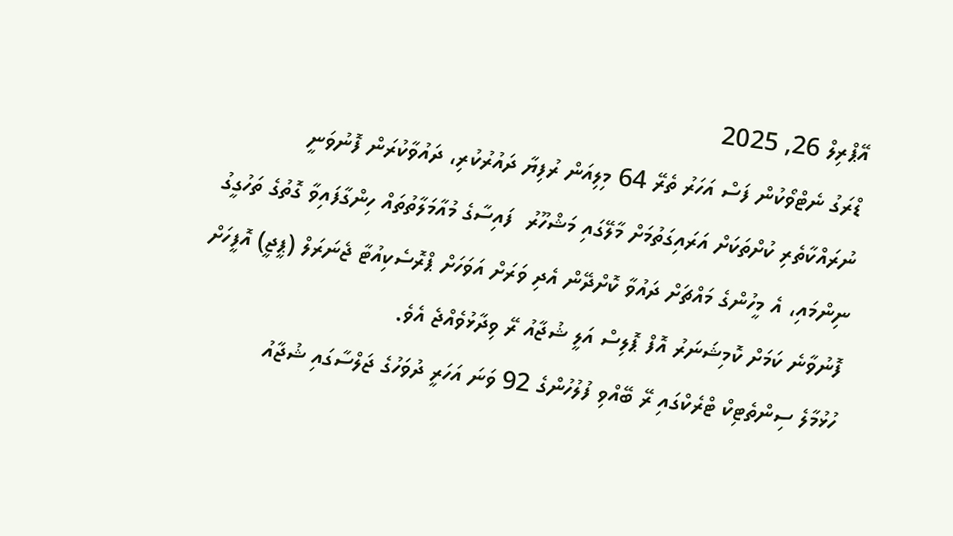އޭޕްރިލް 26, 2025
ޑްރަގު ނެޓްވޯކުން ފަސް އަހަރު ތެރޭ 64 މިލިއަން ރުފިޔާ ދައުރުކުރި، ދައުވާކުރަން ފޮނުވަނީ
ނުރައްކާތެރި ކުށްތަކަށް އަރައިގަތުމަށް މާލޭގައި މަޝްހޫރު  ފައިސާގެ މުއާމަލާތުތައް ހިންގާފައިވާ ގޮތުގެ ތަހުގީގު ނިންމައި، އެ މީހުންގެ މައްޗަށް ދައުވާ ކޮށްދޭން އެދި ވަރަށް އަވަހަށް ޕްރޮސެކިއުޓާ ޖެނަރަލް (ޕީޖީ) އޮފީހަށް ފޮނުވާނެ ކަމަށް ކޮމިޝަނަރު އޮފް ޕޮލިސް އަލީ ޝުޖާއު ރޭ ވިދާޅުވެއްޖެ އެވެ.
ހުޅުމާލެ ސިންތެޓިކް ޓްރެކްގައި ރޭ ބޭއްވި ފުލުހުންގެ 92 ވަނަ އަހަރީ ދުވަހުގެ ޖަލްސާގައި ޝުޖާއު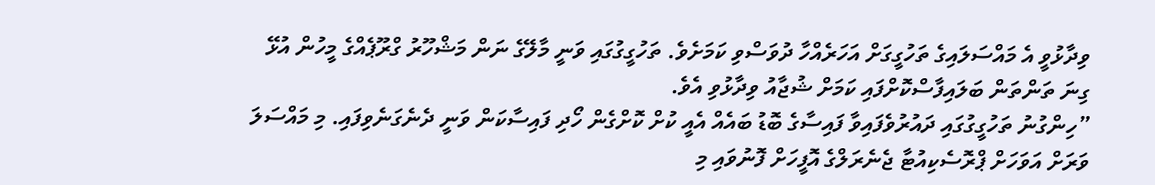ވިދާޅުވީ އެ މައްސަލައިގެ ތަހުގީގަށް އަހަރެއްހާ ދުވަސްވި ކަމަށެވެ. ތަހުގީގުގައި ވަނީ މާލޭގެ ނަން މަޝްހޫރު ގްރޫޕެއްގެ މީހުން އުޅޭ ގިނަ ތަންތަން ބަލައިފާސްކޮށްފައި ކަމަށް ޝުޖާއު ވިދާޅުވި އެވެ.
”ހިންގުނު ތަހުގީގުގައި ދައުރުވެފައިވާ ފައިސާގެ ބޮޑު ބައެއް އެއީ ކުށް ކޮށްގެން ހޯދި ފައިސާކަން ވަނީ ދެނެގަނެވިފައި. މި މައްސަލަ ވަރަށް އަވަހަށް ޕްރޮސެކިއުޓާ ޖެނެރަލްގެ އޮފީހަށް ފޮނުވައި މި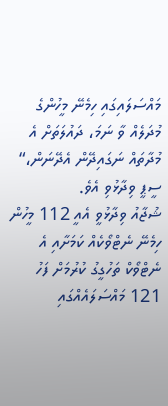މައްސަލައިގައި ހިމެނޭ މީހުންގެ މުދަލެއް ވާ ނަމަ، ދައުލަތަށް އެ މުދާތައް ނަގައިދޭން އެދޭނަން،“ ސީޕީ ވިދާޅުވި އެވެ.
ޝުޖާއު ވިދާޅުވީ އެއީ 112 މީހުން ހިމެނޭ ނެޓްވޯކެއް ކަމަށާއި އެ ނެޓްވޯކް ތަހުގީގު ކުރުމަށް ފަހު 121 މައްސަލައެއްގައި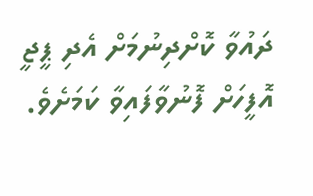ދައުވާ ކޮށްދިނުމަށް އެދި ޕީޖީ އޮފީހަށް ފޮނުވާފައިވާ ކަމަށެވެ.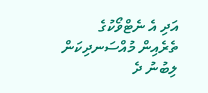އަދި އެ ނެޓްވޯކުގެ ތެރެއިން މުއްސަނދިކަން ލިބުނު ދެ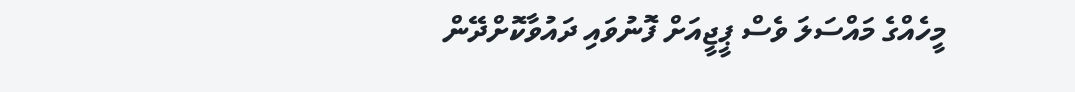މީހެއްގެ މައްސަލަ ވެސް ޕީޖީއަށް ފޮނުވައި ދައުވާކޮށްދޭން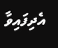އެދިފައިވާ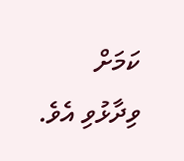ކަމަށް ވިދާޅުވި އެވެ.